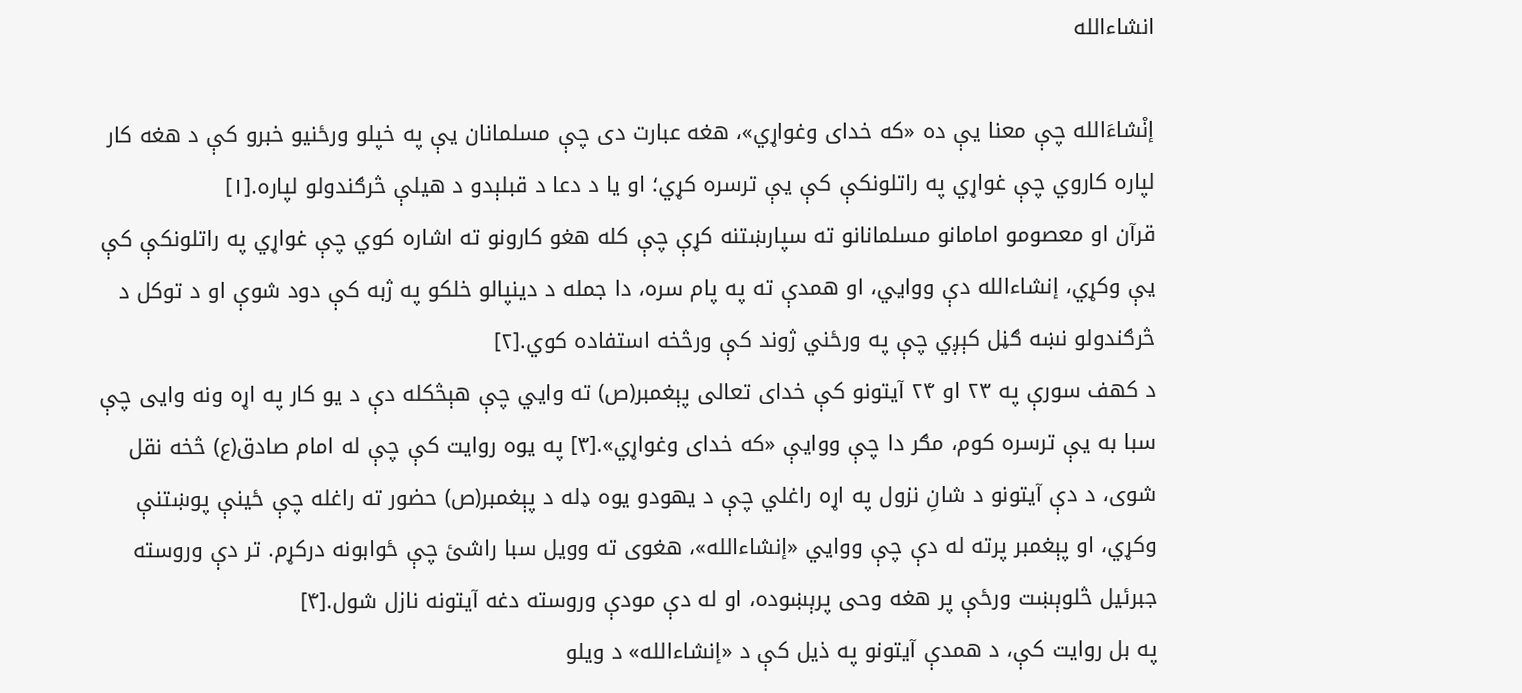انشاءالله

إنْشاءَالله چې معنا یې ده «که خدای وغواړي»، هغه عبارت دی چې مسلمانان یې په خپلو ورځنیو خبرو کې د هغه کار لپاره کاروي چې غواړي په راتلونکې کې یې ترسره کړي؛ او یا د دعا د قبلېدو د هیلې څرګندولو لپاره.[۱]
قرآن او معصومو امامانو مسلمانانو ته سپارښتنه کړې چې کله هغو کارونو ته اشاره کوي چې غواړي په راتلونکې کې یې وکړي، إنشاءالله دې ووايي، او همدې ته په پام سره، دا جمله د دینپالو خلکو په ژبه کې دود شوې او د توکل د څرګندولو نښه ګڼل کېږي چې په ورځني ژوند کې ورڅخه استفاده کوي.[۲]
د کهف سورې په ۲۳ او ۲۴ آیتونو کې خدای تعالی پېغمبر(ص) ته وايي چې هېڅکله دې د یو کار په اړه ونه وایی چې سبا به یې ترسره کوم، مګر دا چې ووایې «که خدای وغواړي».[۳] په یوه روایت کې چې له امام صادق(ع) څخه نقل شوی، د دې آیتونو د شانِ نزول په اړه راغلي چې د یهودو یوه ډله د پېغمبر(ص) حضور ته راغله چې ځینې پوښتنې وکړي، او پېغمبر پرته له دې چې ووایي «إنشاءالله»، هغوی ته وویل سبا راشئ چې ځوابونه درکړم. تر دې وروسته جبرئیل څلوېښت ورځې پر هغه وحی پرېښوده، او له دې مودې وروسته دغه آیتونه نازل شول.[۴]
په بل روایت کې، د همدې آیتونو په ذیل کې د «إنشاءالله» د ويلو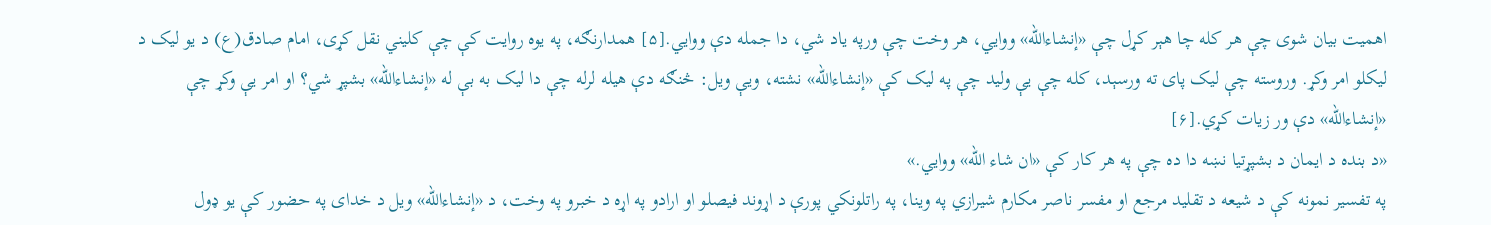اهمیت بیان شوی چې هر کله چا هېر کړل چې «إنشاءالله» ووایي، هر وخت چې ورپه یاد شي، دا جمله دې ووايي.[۵] همدارنګه، په یوه روایت کې چې کلیني نقل کړی، امام صادق(ع) د یو لیک د لیکلو امر وکړ. وروسته چې لیک پای ته ورسېد، کله چې یې ولید چې په لیک کې «إنشاءالله» نشته، ویې ویل: څنګه دې هیله لرله چې دا لیک به بې له «إنشاءالله» بشپړ شي؟ او امر یې وکړ چې «إنشاءالله» دې ور زیات کړي.[۶]
«د بنده د ایمان د بشپړتیا نښه دا ده چې په هر کار کې «ان شاء الله» ووایي.»
په تفسیر نمونه کې د شیعه د تقلید مرجع او مفسر ناصر مکارم شیرازي په وینا، په راتلونکي پورې د اړوند فیصلو او ارادو په اړه د خبرو په وخت، د «إنشاءالله» ویل د خدای په حضور کې یو ډول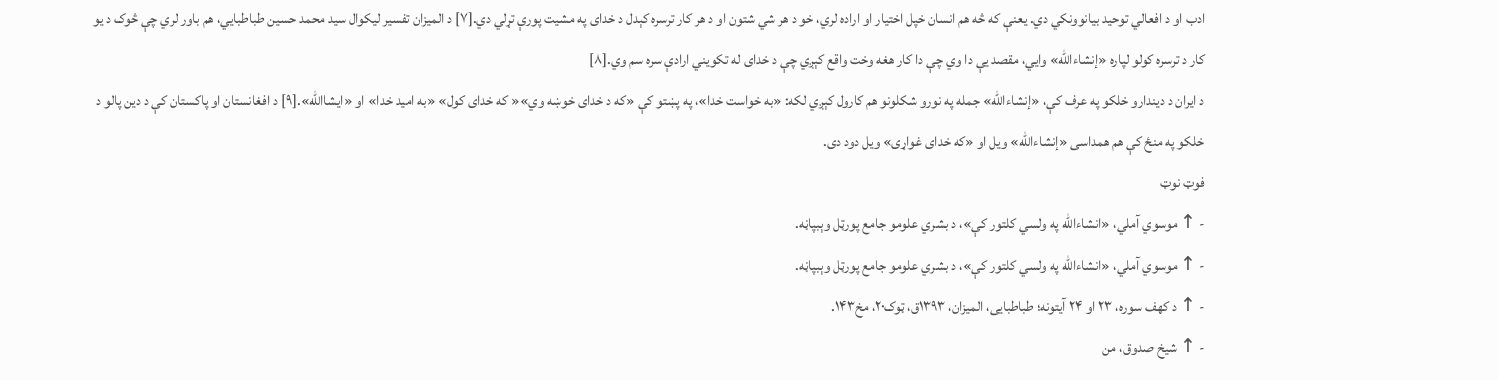ادب او د افعالي توحید بیانوونکي دي. یعنې که څه هم انسان خپل اختیار او اراده لري، خو د هر شي شتون او د هر کار ترسره کېدل د خدای په مشیت پورې تړلي دي.[۷] د المیزان تفسیر لیکوال سید محمد حسین طباطبایي، هم باور لري چې څوک د یو کار د ترسره کولو لپاره «إنشاءالله» وایي، مقصد یې دا وي چې دا کار هغه وخت واقع کېږي چې د خدای له تکویني ارادې سره سم وي.[۸]
د ایران د دیندارو خلکو په عرف کې، «إنشاءالله» جمله په نورو شکلونو هم کارول کېږي لکه: «به خواست خدا»، په پښتو کې «که د خدای خوښه وي»« که خدای کول» «به امید خدا» او «ایشاالله».[۹] د افغانستان او پاکستان کې د دین پالو د خلکو په منځ کې هم همداسی «إنشاءالله» ویل او «که خدای غواړی» ویل دود دی.
فوټ نوټ
- ↑ موسوي آملي، «انشاءالله په ولسي کلتور کې»، د بشري علومو جامع پورټل وېبپاڼه.
- ↑ موسوي آملي، «انشاءالله په ولسي کلتور کې»، د بشري علومو جامع پورټل وېبپاڼه.
- ↑ د کهف سوره، ۲۳ او ۲۴ آیتونه؛ طباطبایی، المیزان، ۱۳۹۳ق، ټوک۲۰، مخ۱۴۳.
- ↑ شیخ صدوق، من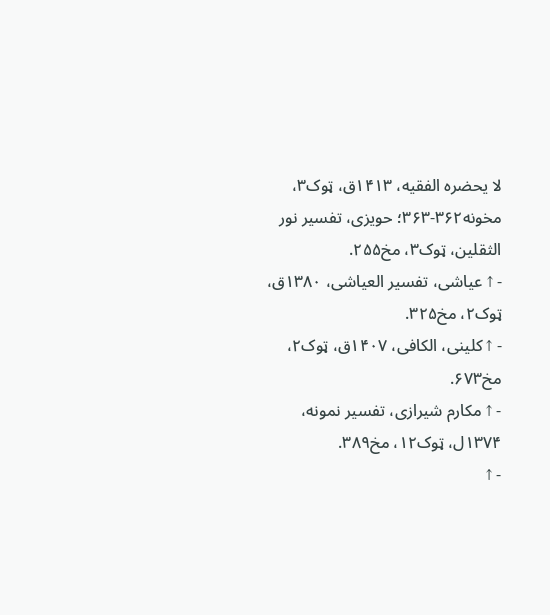لا یحضره الفقیه، ۱۴۱۳ق، ټوک۳، مخونه۳۶۲-۳۶۳؛ حویزی، تفسیر نور الثقلین، ټوک۳، مخ۲۵۵.
- ↑ عیاشی، تفسیر العیاشی، ۱۳۸۰ق، ټوک۲، مخ۳۲۵.
- ↑ کلینی، الکافی، ۱۴۰۷ق، ټوک۲، مخ۶۷۳.
- ↑ مکارم شیرازی، تفسیر نمونه، ۱۳۷۴ل، ټوک۱۲، مخ۳۸۹.
- ↑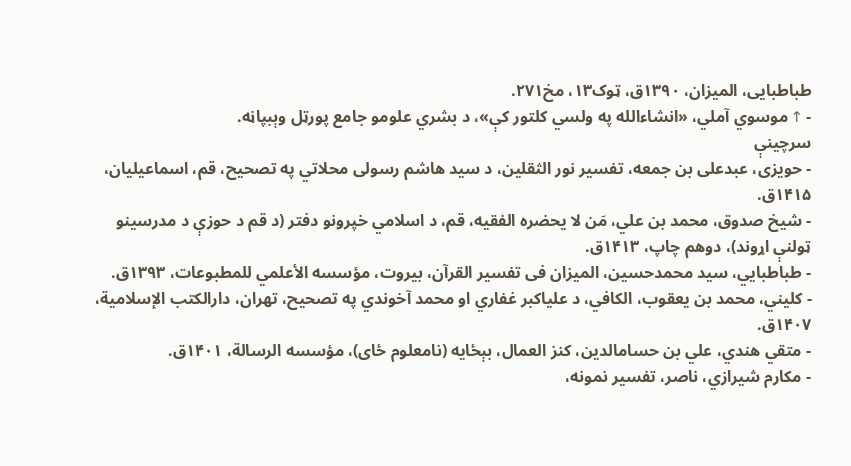طباطبایی، المیزان، ۱۳۹۰ق، ټوک۱۳، مخ۲۷۱.
- ↑ موسوي آملي، «انشاءالله په ولسي کلتور کې»، د بشري علومو جامع پورټل وېبپاڼه.
سرچينې
- حویزی، عبدعلی بن جمعه، تفسیر نور الثقلین، د سید هاشم رسولی محلاتي په تصحیح، قم، اسماعیلیان، ۱۴۱۵ق.
- شیخ صدوق، محمد بن علي، مَن لا یحضره الفقیه، قم، د اسلامي خپرونو دفتر (د قم د حوزې د مدرسینو ټولنې اړوند)، دوهم چاپ، ۱۴۱۳ق.
- طباطبایي، سید محمدحسین، المیزان فی تفسیر القرآن، بیروت، مؤسسه الأعلمي للمطبوعات، ۱۳۹۳ق.
- کلیني، محمد بن یعقوب، الکافي، د علياکبر غفاري او محمد آخوندي په تصحیح، تهران، دارالکتب الإسلامیة، ۱۴۰۷ق.
- متقي هندي، علي بن حسامالدین، کنز العمال، بېځایه (نامعلوم ځای)، مؤسسه الرسالة، ۱۴۰۱ق.
- مکارم شیرازي، ناصر، تفسیر نمونه،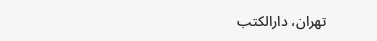تهران، دارالکتب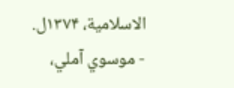الاسلامیة، ۱۳۷۴ل.
- موسوي آملي،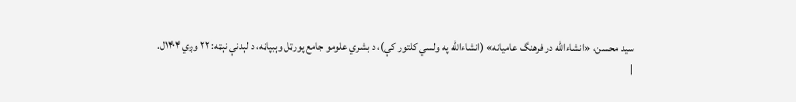سید محسن، «انشاءالله در فرهنگ عامیانه» (انشاءالله په ولسي کلتور کې)، د بشري علومو جامع پورټل وېبپاڼه، د لېدنې نېټه: ۲۲ وږي ۱۴۰۴ل.
|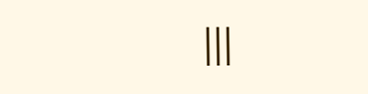|||